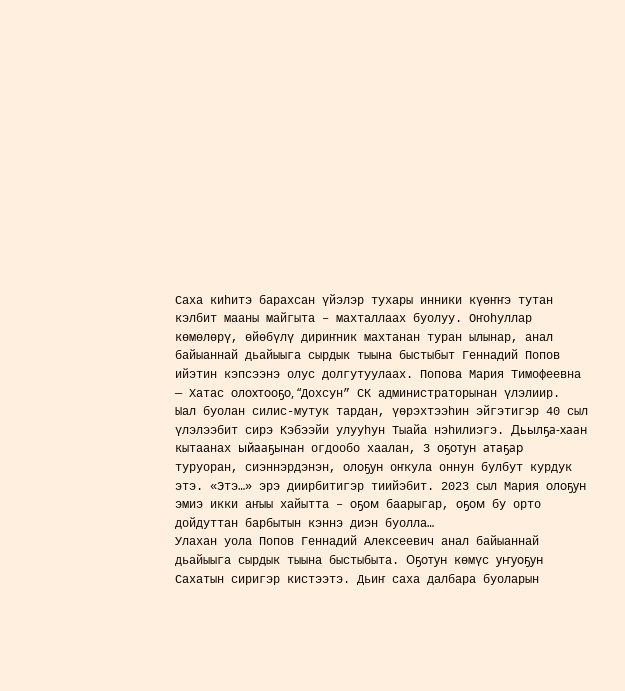Саха киһитэ барахсан үйэлэр тухары инники күөҥҥэ тутан кэлбит мааны майгыта – махталлаах буолуу. Оҥоһуллар көмөлөрү, өйөбүлү дириҥник махтанан туран ылынар, анал байыаннай дьайыыга сырдык тыына быстыбыт Геннадий Попов ийэтин кэпсээнэ олус долгутуулаах. Попова Мария Тимофеевна — Хатас олохтооҕо, “Дохсун” СК администраторынан үлэлиир.
Ыал буолан силис-мутук тардан, үөрэхтээһин эйгэтигэр 40 сыл үлэлээбит сирэ Кэбээйи улууһун Тыайа нэһилиэгэ. Дьылҕа-хаан кытаанах ыйааҕынан огдообо хаалан, 3 оҕотун атаҕар туруоран, сиэннэрдэнэн, олоҕун оҥкула оннун булбут курдук этэ. «Этэ…» эрэ диирбитигэр тиийэбит. 2023 сыл Мария олоҕун эмиэ икки аҥыы хайытта – оҕом баарыгар, оҕом бу орто дойдуттан барбытын кэннэ диэн буолла…
Улахан уола Попов Геннадий Алексеевич анал байыаннай дьайыыга сырдык тыына быстыбыта. Оҕотун көмүс уҥуоҕун Сахатын сиригэр кистээтэ. Дьиҥ саха далбара буоларын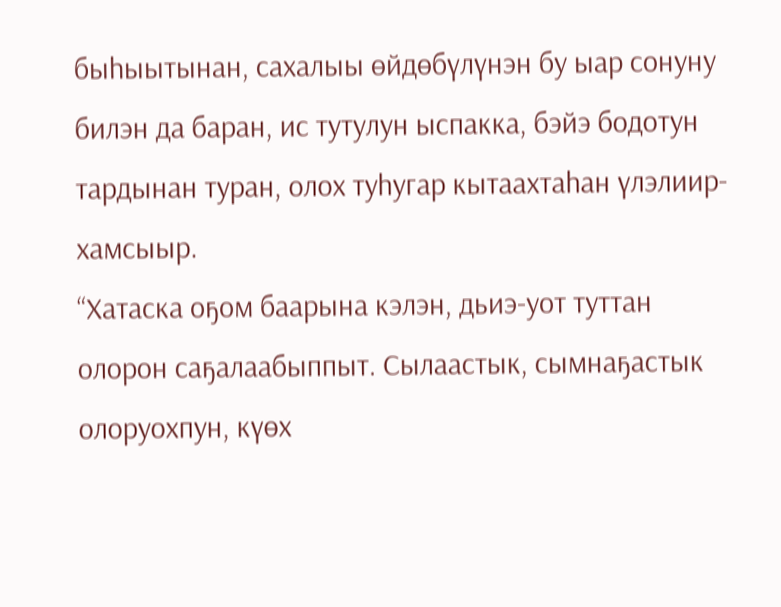быһыытынан, сахалыы өйдөбүлүнэн бу ыар сонуну билэн да баран, ис тутулун ыспакка, бэйэ бодотун тардынан туран, олох туһугар кытаахтаһан үлэлиир-хамсыыр.
“Хатаска оҕом баарына кэлэн, дьиэ-уот туттан олорон саҕалаабыппыт. Сылаастык, сымнаҕастык олоруохпун, күөх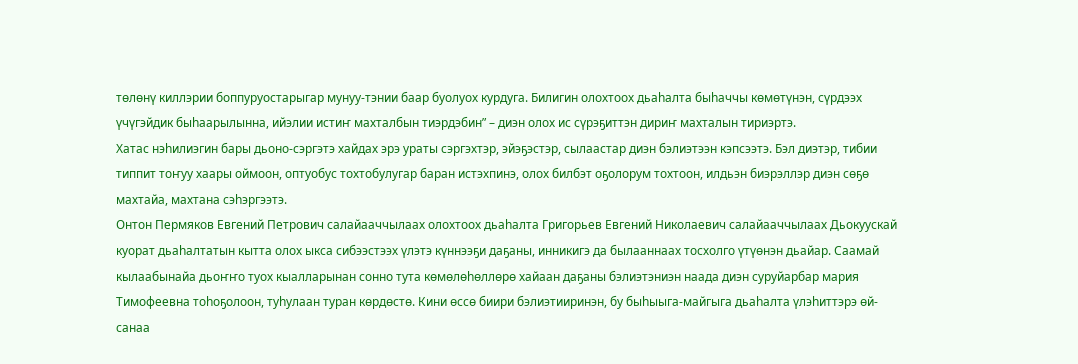төлөнү киллэрии боппуруостарыгар мунуу-тэнии баар буолуох курдуга. Билигин олохтоох дьаһалта быһаччы көмөтүнэн, сүрдээх үчүгэйдик быһаарылынна, ийэлии истиҥ махталбын тиэрдэбин” – диэн олох ис сүрэҕиттэн дириҥ махталын тириэртэ.
Хатас нэһилиэгин бары дьоно-сэргэтэ хайдах эрэ ураты сэргэхтэр, эйэҕэстэр, сылаастар диэн бэлиэтээн кэпсээтэ. Бэл диэтэр, тибии типпит тоҥуу хаары оймоон, оптуобус тохтобулугар баран истэхпинэ, олох билбэт оҕолорум тохтоон, илдьэн биэрэллэр диэн сөҕө махтайа, махтана сэһэргээтэ.
Онтон Пермяков Евгений Петрович салайааччылаах олохтоох дьаһалта Григорьев Евгений Николаевич салайааччылаах Дьокуускай куорат дьаһалтатын кытта олох ыкса сибээстээх үлэтэ күннээҕи даҕаны, инникигэ да былааннаах тосхолго үтүөнэн дьайар. Саамай кылаабынайа дьоҥҥо туох кыалларынан сонно тута көмөлөһөллөрө хайаан даҕаны бэлиэтэниэн наада диэн суруйарбар мария Тимофеевна тоһоҕолоон, туһулаан туран көрдөстө. Кини өссө биири бэлиэтииринэн, бу быһыыга-майгыга дьаһалта үлэһиттэрэ өй-санаа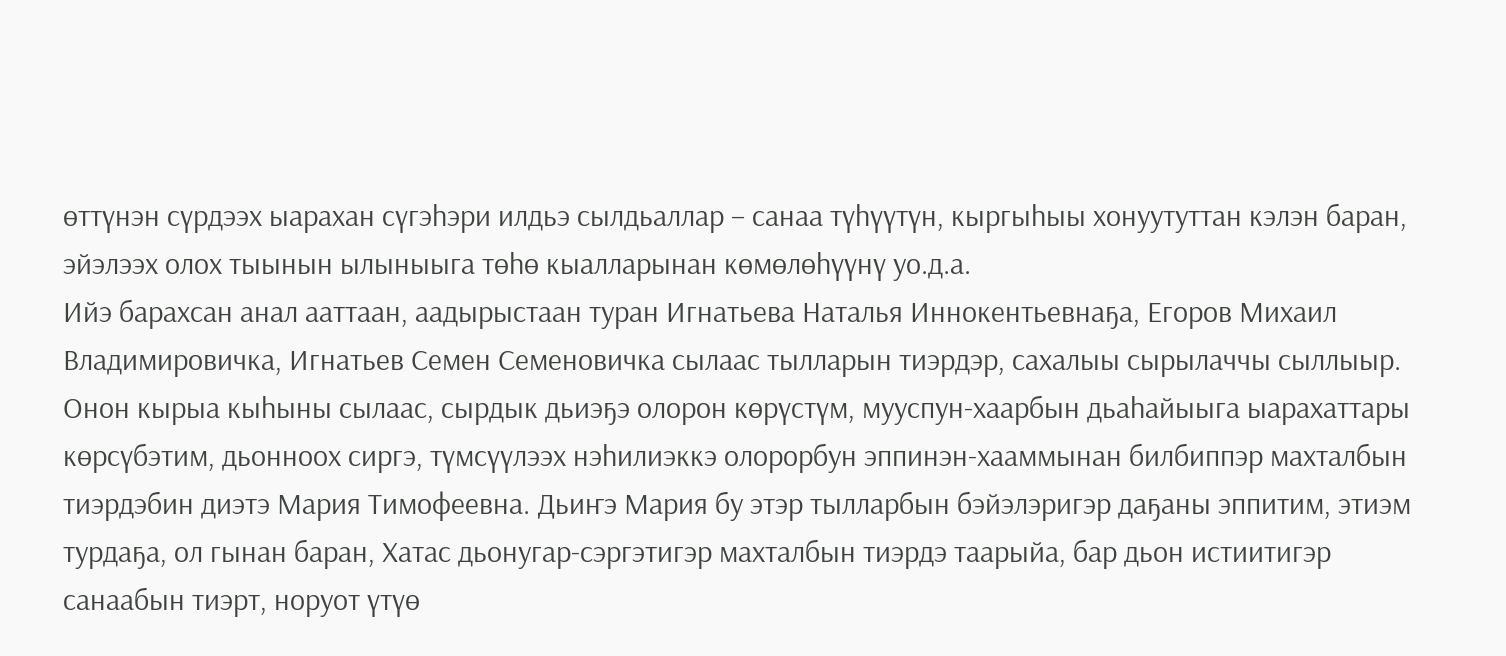өттүнэн сүрдээх ыарахан сүгэһэри илдьэ сылдьаллар – санаа түһүүтүн, кыргыһыы хонуутуттан кэлэн баран, эйэлээх олох тыынын ылыныыга төһө кыалларынан көмөлөһүүнү уо.д.а.
Ийэ барахсан анал ааттаан, аадырыстаан туран Игнатьева Наталья Иннокентьевнаҕа, Егоров Михаил Владимировичка, Игнатьев Семен Семеновичка сылаас тылларын тиэрдэр, сахалыы сырылаччы сыллыыр.
Онон кырыа кыһыны сылаас, сырдык дьиэҕэ олорон көрүстүм, мууспун-хаарбын дьаһайыыга ыарахаттары көрсүбэтим, дьонноох сиргэ, түмсүүлээх нэһилиэккэ олорорбун эппинэн-хааммынан билбиппэр махталбын тиэрдэбин диэтэ Мария Тимофеевна. Дьиҥэ Мария бу этэр тылларбын бэйэлэригэр даҕаны эппитим, этиэм турдаҕа, ол гынан баран, Хатас дьонугар-сэргэтигэр махталбын тиэрдэ таарыйа, бар дьон истиитигэр санаабын тиэрт, норуот үтүө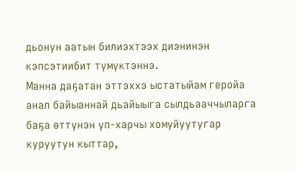дьонун аатын билиэхтээх диэнинэн кэпсэтиибит түмүктэннэ.
Манна даҕатан эттэххэ ыстатыйам геройа анал байыаннай дьайыыга сылдьааччыларга баҕа өттүнэн үп-харчы хомуйуутугар куруутун кыттар,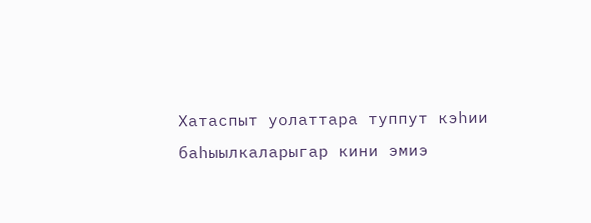Хатаспыт уолаттара туппут кэһии баһыылкаларыгар кини эмиэ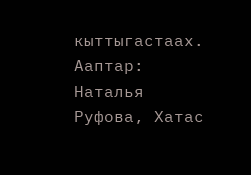кыттыгастаах.
Ааптар: Наталья Руфова, Хатас